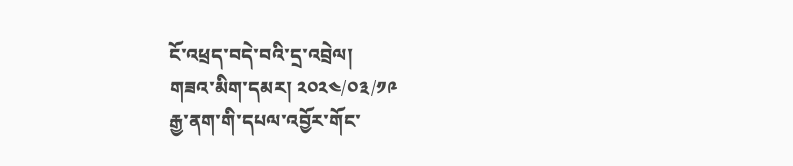ངོ་འཕྲད་བདེ་བའི་དྲ་འབྲེལ།
གཟའ་མིག་དམར། ༢༠༢༤/༠༣/༡༩
རྒྱ་ནག་གི་དཔལ་འབྱོར་གོང་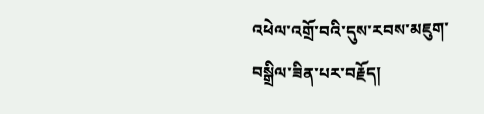འཕེལ་འགྲོ་བའི་དུས་རབས་མཇུག་བསྒྲིལ་ཟིན་པར་བརྗོད།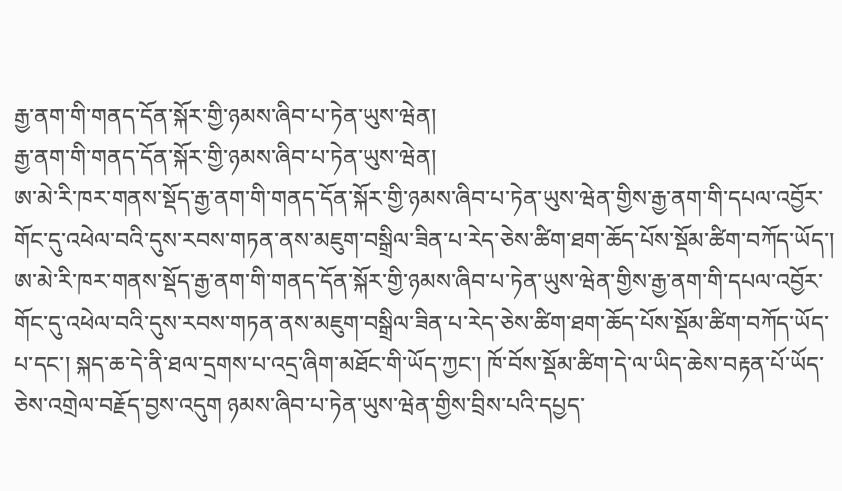རྒྱ་ནག་གི་གནད་དོན་སྐོར་གྱི་ཉམས་ཞིབ་པ་ཏེན་ཡུས་ཝེན།
རྒྱ་ནག་གི་གནད་དོན་སྐོར་གྱི་ཉམས་ཞིབ་པ་ཏེན་ཡུས་ཝེན།
ཨ་མེ་རི་ཁར་གནས་སྡོད་རྒྱ་ནག་གི་གནད་དོན་སྐོར་གྱི་ཉམས་ཞིབ་པ་ཏེན་ཡུས་ཝེན་གྱིས་རྒྱ་ནག་གི་དཔལ་འབྱོར་གོང་དུ་འཕེལ་བའི་དུས་རབས་གཏན་ནས་མཇུག་བསྒྲིལ་ཟིན་པ་རེད་ཅེས་ཚིག་ཐག་ཆོད་པོས་སྡོམ་ཚིག་བཀོད་ཡོད་།
ཨ་མེ་རི་ཁར་གནས་སྡོད་རྒྱ་ནག་གི་གནད་དོན་སྐོར་གྱི་ཉམས་ཞིབ་པ་ཏེན་ཡུས་ཝེན་གྱིས་རྒྱ་ནག་གི་དཔལ་འབྱོར་གོང་དུ་འཕེལ་བའི་དུས་རབས་གཏན་ནས་མཇུག་བསྒྲིལ་ཟིན་པ་རེད་ཅེས་ཚིག་ཐག་ཆོད་པོས་སྡོམ་ཚིག་བཀོད་ཡོད་པ་དང་། སྐད་ཆ་དེ་ནི་ཐལ་དྲགས་པ་འདྲ་ཞིག་མཐོང་གི་ཡོད་ཀྱང་། ཁོ་བོས་སྡོམ་ཚིག་དེ་ལ་ཡིད་ཆེས་བརྟན་པོ་ཡོད་ཅེས་འགྲེལ་བརྗོད་བྱས་འདུག ཉམས་ཞིབ་པ་ཏེན་ཡུས་ཝེན་གྱིས་བྲིས་པའི་དཔྱད་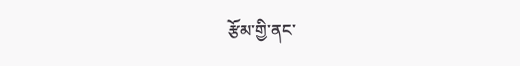རྩོམ་གྱི་ནང་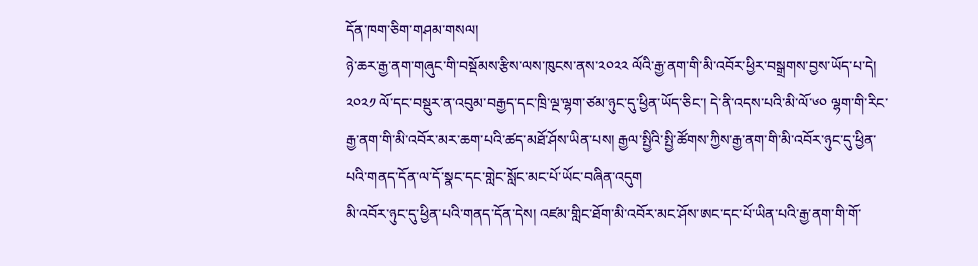དོན་ཁག་ཅིག་གཤམ་གསལ།
ཉེ་ཆར་རྒྱ་ནག་གཞུང་གི་བསྡོམས་རྩིས་ལས་ཁུངས་ནས་༢༠༢༢ ལོའི་རྒྱ་ནག་གི་མི་འབོར་ཕྱིར་བསྒྲགས་བྱས་ཡོད་པ་དེ། ༢༠༢༡ ལོ་དང་བསྡུར་ན་འབུམ་བརྒྱད་དང་ཁྲི་ལྔ་ལྷག་ཙམ་ཉུང་དུ་ཕྱིན་ཡོད་ཅིང་། དེ་ནི་འདས་པའི་མི་ལོ་༦༠ ལྷག་གི་རིང་རྒྱ་ནག་གི་མི་འབོར་མར་ཆག་པའི་ཚད་མཐོ་ཤོས་ཡིན་པས། རྒྱལ་སྤྱིའི་སྤྱི་ཚོགས་ཀྱིས་རྒྱ་ནག་གི་མི་འབོར་ཉུང་དུ་ཕྱིན་པའི་གནད་དོན་ལ་དོ་སྣང་དང་གླེང་སློང་མང་པོ་ཡོང་བཞིན་འདུག
མི་འབོར་ཉུང་དུ་ཕྱིན་པའི་གནད་དོན་དེས། འཛམ་གླིང་ཐོག་མི་འབོར་མང་ཤོས་ཨང་དང་པོ་ཡིན་པའི་རྒྱ་ནག་གི་གོ་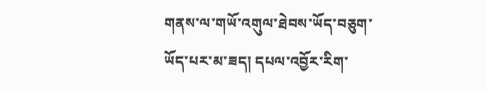གནས་ལ་གཡོ་འགུལ་ཐེབས་ཡོད་བཅུག་ཡོད་པར་མ་ཟད། དཔལ་འབྱོར་རིག་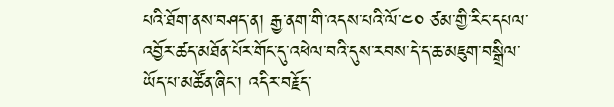པའི་ཐོག་ནས་བཤད་ན། རྒྱ་ནག་གི་འདས་པའི་ལོ་༤༠ ཙམ་གྱི་རིང་དཔལ་འབྱོར་ཚད་མཐོན་པོར་གོང་དུ་འཕེལ་བའི་དུས་རབས་དེ་ད་ཆ་མཇུག་བསྒྲིལ་ཡོད་པ་མཚོན་ཞིང་། འདིར་བརྗོད་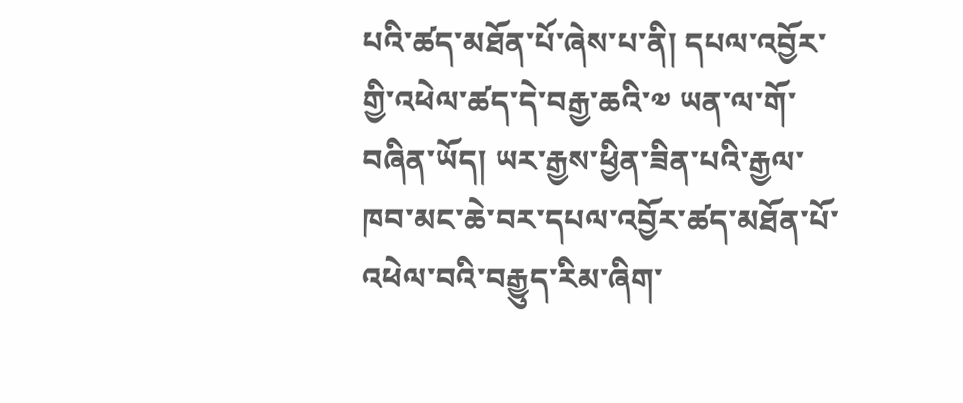པའི་ཚད་མཐོན་པོ་ཞེས་པ་ནི། དཔལ་འབྱོར་གྱི་འཕེལ་ཚད་དེ་བརྒྱ་ཆའི་༧ ཡན་ལ་གོ་བཞིན་ཡོད། ཡར་རྒྱས་ཕྱིན་ཟིན་པའི་རྒྱལ་ཁབ་མང་ཆེ་བར་དཔལ་འབྱོར་ཚད་མཐོན་པོ་འཕེལ་བའི་བརྒྱུད་རིམ་ཞིག་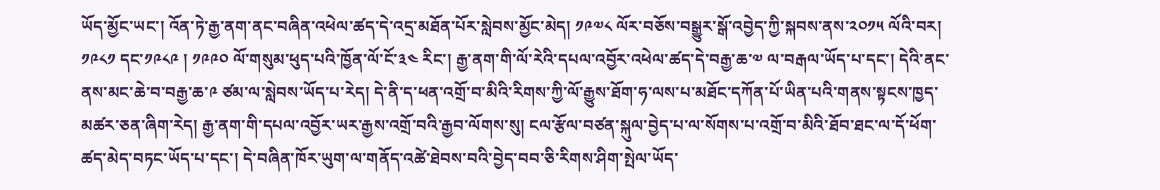ཡོད་མྱོང་ཡང་། འོན་ཏེ་རྒྱ་ནག་ནང་བཞིན་འཕེལ་ཚད་དེ་འདྲ་མཐོན་པོར་སླེབས་མྱོང་མེད། ༡༩༧༨ ལོར་བཅོས་བསྒྱུར་སྒོ་འབྱེད་ཀྱི་སྐབས་ནས་༢༠༡༥ ལོའི་བར། ༡༩༨༡ དང་༡༩༨༩ ། ༡༩༩༠ ལོ་གསུམ་ཕུད་པའི་ཁྱོན་ལོ་ངོ་༣༤ རིང་། རྒྱ་ནག་གི་ལོ་རེའི་དཔལ་འབྱོར་འཕེལ་ཚད་དེ་བརྒྱ་ཆ་༧ ལ་བརྒལ་ཡོད་པ་དང་། དེའི་ནང་ནས་མང་ཆེ་བ་བརྒྱ་ཆ་༩ ཙམ་ལ་སླེབས་ཡོད་པ་རེད། དེ་ནི་ད་ཕན་འགྲོ་བ་མིའི་རིགས་ཀྱི་ལོ་རྒྱུས་ཐོག་ཧ་ལས་པ་མཐོང་དཀོན་པོ་ཡིན་པའི་གནས་སྟངས་ཁྱད་མཚར་ཅན་ཞིག་རེད། རྒྱ་ནག་གི་དཔལ་འབྱོར་ཡར་རྒྱས་འགྲོ་བའི་རྒྱབ་ལོགས་སུ། ངལ་རྩོལ་བཙན་སྐུལ་བྱེད་པ་ལ་སོགས་པ་འགྲོ་བ་མིའི་ཐོབ་ཐང་ལ་དོ་ཕོག་ཚད་མེད་བཏང་ཡོད་པ་དང་། དེ་བཞིན་ཁོར་ཡུག་ལ་གནོད་འཚེ་ཐེབས་བའི་བྱེད་བབ་ཅི་རིགས་ཤིག་སྤེལ་ཡོད་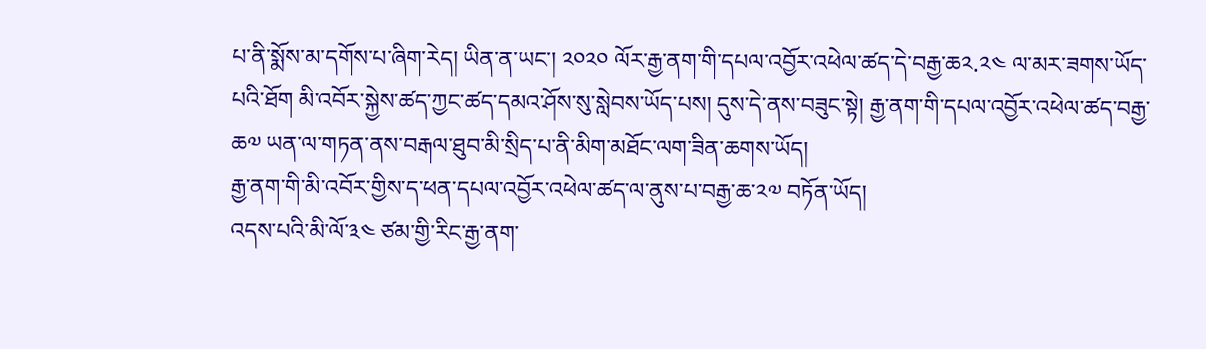པ་ནི་སྨོས་མ་དགོས་པ་ཞིག་རེད། ཡིན་ན་ཡང་། ༢༠༢༠ ལོར་རྒྱ་ནག་གི་དཔལ་འབྱོར་འཕེལ་ཚད་དེ་བརྒྱ་ཆ༢.༢༤ ལ་མར་ཟགས་ཡོད་པའི་ཐོག མི་འབོར་སྐྱེས་ཚད་ཀྱང་ཚད་དམའ་ཤོས་སུ་སླེབས་ཡོད་པས། དུས་དེ་ནས་བཟུང་སྟེ། རྒྱ་ནག་གི་དཔལ་འབྱོར་འཕེལ་ཚད་བརྒྱ་ཆ༧ ཡན་ལ་གཏན་ནས་བརྒལ་ཐུབ་མི་སྲིད་པ་ནི་མིག་མཐོང་ལག་ཟིན་ཆགས་ཡོད།
རྒྱ་ནག་གི་མི་འབོར་གྱིས་ད་ཕན་དཔལ་འབྱོར་འཕེལ་ཚད་ལ་ནུས་པ་བརྒྱ་ཆ་༢༧ བཏོན་ཡོད།
འདས་པའི་མི་ལོ་༣༤ ཙམ་གྱི་རིང་རྒྱ་ནག་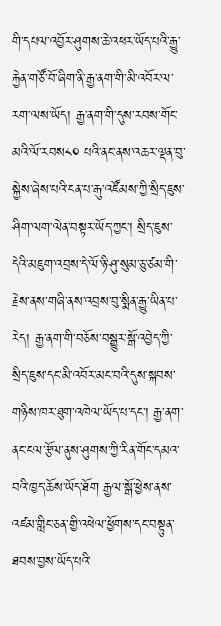གི་དཔལ་འབྱོར་ཤུགས་ཆེ་འཕར་ཡོད་པའི་རྒྱུ་རྐྱེན་གཙོ་བོ་ཞིག་ནི་རྒྱ་ནག་གི་མི་འབོར་ལ་རག་ལས་ཡོད། རྒྱ་ནག་གི་དུས་རབས་གོང་མའི་ལོ་རབས༨༠ པའི་ནང་ནས་འཆར་ལྡན་བུ་སྐྱེས་ཞེས་པའི་ངན་པ་རྒུ་འཛོམས་ཀྱི་སྲིད་ཇུས་ཤིག་ལག་ལེན་བསྟར་ཡོད་ཀྱང་། སྲིད་ཇུས་དེའི་མཇུག་འབྲས་དེ་ལོ་ཉི་ཤུ་སུམ་ཅུ་ཙམ་གི་རྗེས་ནས་གཞི་ནས་འབྲས་བུ་སྨིན་རྒྱུ་ཡིན་པ་རེད། རྒྱ་ནག་གི་བཅོས་བསྒྱུར་སྒོ་འབྱེད་ཀྱི་སྲིད་ཇུས་དང་མི་འབོར་མང་བའི་དུས་སྐབས་གཉིས་ཁར་ཐུག་འཁེལ་ཡོད་པ་དང་། རྒྱ་ནག་ནང་ངལ་རྩོལ་ནུས་ཤུགས་ཀྱི་རིན་གོང་དམའ་བའི་ཁྱད་ཆོས་ཡོད་ཐོག རྒྱལ་སྒོ་ཕྱེས་ནས་འཛམ་གླིང་ཅན་གྱི་འཕེལ་ཕྱོགས་དང་བསྟུན་ཐབས་བྱས་ཡོད་པའི་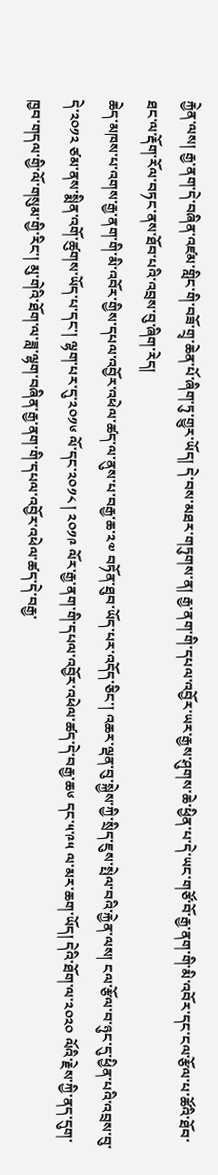རྐྱེན་ལས། རྒྱ་ནག་དེ་བཞིན་འཛམ་གླིང་གི་བཟོ་གྲྭ་ཆེན་པོ་ཞིག་ཏུ་གྱུར་ཡོད། དེ་བས་མཐར་གཏུགས་ན། རྒྱ་ནག་གི་དཔལ་འབྱོར་ཡར་རྒྱས་ཤུགས་ཆེ་ཕྱིན་པ་དེ་ཡང་གཙོ་བོ་རྒྱ་ནག་གི་མི་འབོར་དང་ངལ་རྩོལ་པ་ཚོའི་ཐོབ་ཐང་ལ་རྡོག་རོལ་བཏང་ནས་ཐོབ་པའི་འབྲས་བུ་ཞིག་རེད།
ཆེད་མཁས་པ་འགས་རྒྱ་ནག་གི་མི་འབོར་གྱིས་དཔལ་འབྱོར་འཕེལ་ཚད་ལ་ནུས་པ་བརྒྱ་ཆ་༢༧ བཏོན་ཐུབ་ཡོད་པར་འདོད་ཅིང་། འཆར་ལྡན་བུ་སྐྱེས་ཀྱི་སྲིད་ཇུས་སྤེལ་བའི་རྐྱེན་ལས། ངལ་རྩོལ་བ་ཉུང་དུ་ཕྱིན་པའི་འབྲས་བུ་དེ་༢༠༡༢ ཙམ་ནས་སྨིན་འགོ་ཚུགས་ཡོད་པ་དང་། ལྷག་པར་དུ་༢༠༡༦ ལོ་དང་༢༠༡༨ ། ༢༠༡༩ ལོར་རྒྱ་ནག་གི་དཔལ་འབྱོར་འཕེལ་ཚད་དེ་བརྒྱ་ཆ༦ དང་༥་༩༥ ལ་མར་ཆག་ཡོད། དེའི་ཐོག་ལ་༢༠༢༠ ལོའི་རྗེས་ཀྱི་ནད་དུག་ཁྱབ་གདལ་གྱི་ལོ་གསུམ་གྱི་རིང་། མུ་གེའི་ཐོག་ལ་ཟླ་ལྷག་བཞིན་རྒྱ་ནག་གི་དཔལ་འབྱོར་འཕེལ་ཚད་དེ་བརྒྱ་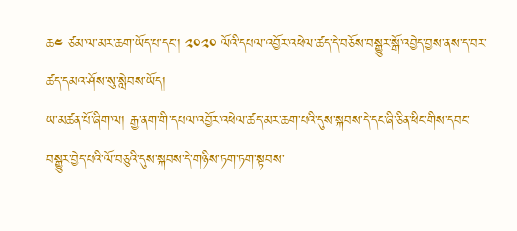ཆ༤ ཙམ་ལ་མར་ཆག་ཡོད་པ་དང་། ༢༠༢༠ ལོའི་དཔལ་འབྱོར་འཕེལ་ཚད་དེ་བཅོས་བསྒྱུར་སྒོ་འབྱེད་བྱས་ནས་ད་བར་ཚད་དམའ་ཤོས་སུ་སླེབས་ཡོད།
ཡ་མཚན་པོ་ཞིག་ལ། རྒྱ་ནག་གི་དཔལ་འབྱོར་འཕེལ་ཚད་མར་ཆག་པའི་དུས་སྐབས་དེ་དང་ཞི་ཅིན་ཕིང་གིས་དབང་བསྒྱུར་བྱེད་པའི་ལོ་བཅུའི་དུས་སྐབས་དེ་གཉིས་ཏག་ཏག་སྟབས་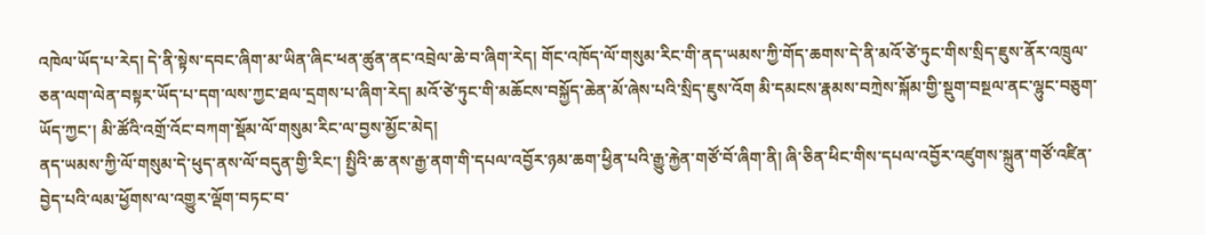འཁེལ་ཡོད་པ་རེད། དེ་ནི་སྟེས་དབང་ཞིག་མ་ཡིན་ཞིང་ཕན་ཚུན་ནང་འབྲེལ་ཆེ་བ་ཞིག་རེད། གོང་འཁོད་ལོ་གསུམ་རིང་གི་ནད་ཡམས་ཀྱི་གོད་ཆགས་དེ་ནི་མའོ་ཙེ་ཏུང་གིས་སྲིད་ཇུས་ནོར་འཁྲུལ་ཅན་ལག་ལེན་བསྟར་ཡོད་པ་དག་ལས་ཀྱང་ཐལ་དྲགས་པ་ཞིག་རེད། མའོ་ཙེ་ཏུང་གི་མཆོངས་བསྐྱོད་ཆེན་མོ་ཞེས་པའི་སྲིད་ཇུས་འོག མི་དམངས་རྣམས་བཀྲེས་སྐོམ་གྱི་སྡུག་བསྔལ་ནང་ལྷུང་བཅུག་ཡོད་ཀྱང་། མི་ཚོའི་འགྲོ་འོང་བཀག་སྡོམ་ལོ་གསུམ་རིང་ལ་བྱས་མྱོང་མེད།
ནད་ཡམས་ཀྱི་ལོ་གསུམ་དེ་ཕུད་ནས་ལོ་བདུན་གྱི་རིང་། སྤྱིའི་ཆ་ནས་རྒྱ་ནག་གི་དཔལ་འབྱོར་ཉམ་ཆག་ཕྱིན་པའི་རྒྱུ་རྐྱེན་གཙོ་བོ་ཞིག་ནི། ཞི་ཅིན་ཕིང་གིས་དཔལ་འབྱོར་འཛུགས་སྐྲུན་གཙོ་འཛིན་བྱེད་པའི་ལམ་ཕྱོགས་ལ་འགྱུར་ལྡོག་བཏང་བ་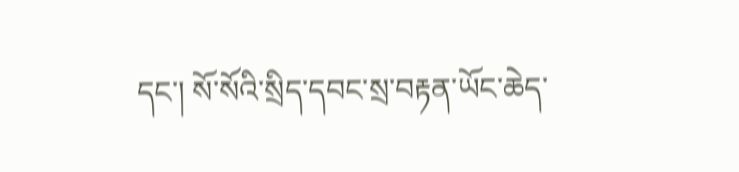དང་། སོ་སོའི་སྲིད་དབང་སྲ་བརྟན་ཡོང་ཆེད་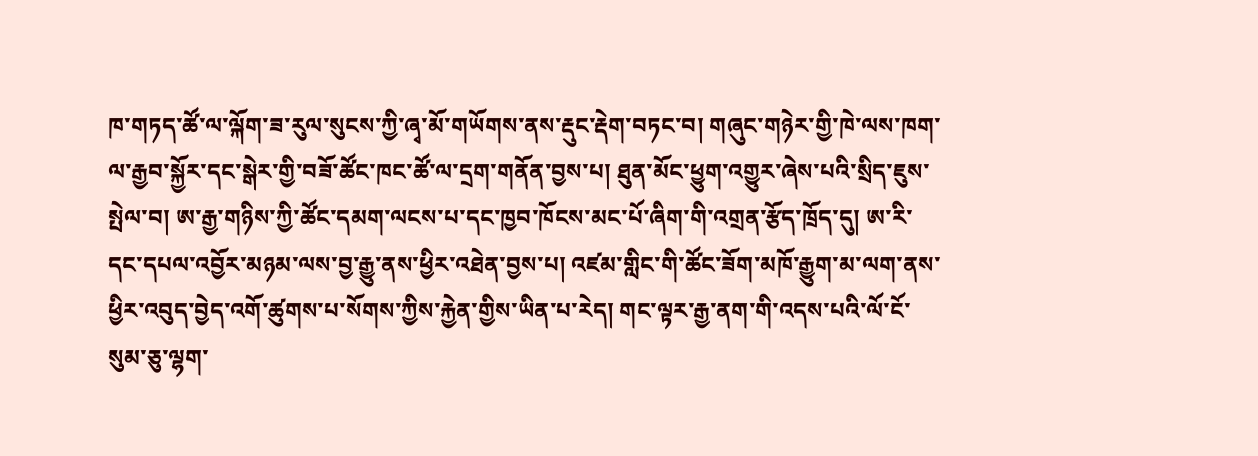ཁ་གཏད་ཚོ་ལ་ལྐོག་ཟ་རུལ་སུངས་ཀྱི་ཞྭ་མོ་གཡོགས་ནས་རྡུང་རྡེག་བཏང་བ། གཞུང་གཉེར་གྱི་ཁེ་ལས་ཁག་ལ་རྒྱབ་སྐྱོར་དང་སྒེར་གྱི་བཟོ་ཚོང་ཁང་ཚོ་ལ་དྲག་གནོན་བྱས་པ། ཐུན་མོང་ཕྱུག་འགྱུར་ཞེས་པའི་སྲིད་ཇུས་སྤེལ་བ། ཨ་རྒྱ་གཉིས་ཀྱི་ཚོང་དམག་ལངས་པ་དང་ཁྱབ་ཁོངས་མང་པོ་ཞིག་གི་འགྲན་རྩོད་ཁྲོད་དུ། ཨ་རི་དང་དཔལ་འབྱོར་མཉམ་ལས་བྱ་རྒྱུ་ནས་ཕྱིར་འཐེན་བྱས་པ། འཛམ་གླིང་གི་ཚོང་ཟོག་མཁོ་རྒྱུག་མ་ལག་ནས་ཕྱིར་འབུད་བྱེད་འགོ་ཚུགས་པ་སོགས་ཀྱིས་རྐྱེན་གྱིས་ཡིན་པ་རེད། གང་ལྟར་རྒྱ་ནག་གི་འདས་པའི་ལོ་ངོ་སུམ་ཅུ་ལྷག་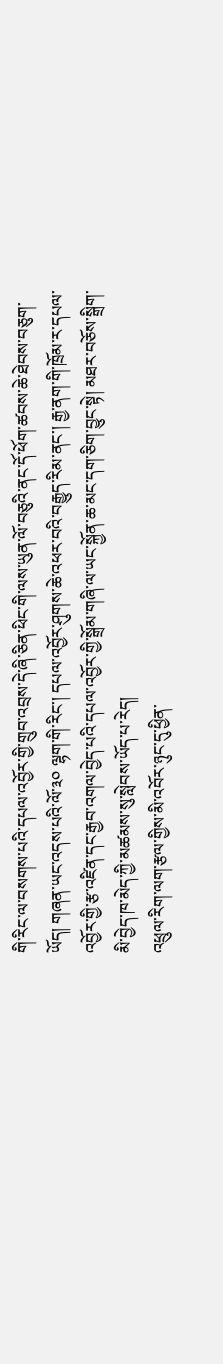གི་རིང་ལ་བསགས་པའི་དཔལ་འབྱོར་གྱི་གྲུབ་འབྲས་དེ་ཞི་ཅིན་ཕིང་གི་ལས་ཡུན་ལོ་བཅུའི་ནང་དོ་ཕོག་ཚབས་ཆེ་ཐེབས་བཅུག་ཡོད། གཞན་ཡང་འདས་པའི་ལོ་༣༠ ལྷག་གི་རིང་། དཔལ་འབྱོར་ཤུགས་ཆེ་འཕར་བའི་བརྒྱུད་རིམ་ནང་། རྒྱ་ནག་གི་ཁྲོམ་ར་དཔལ་འབྱོར་གྱི་རྩ་འཛིན་དང་རྒྱབ་འགལ་བྱེད་པའི་དཔལ་འབྱོར་གྱི་སྒྲོམ་གཞི་ལ་ཡང་སྐྱོན་ཆ་མང་དག་ཅིག་བྱུང་སྟེ། མཐར་བཅོས་སྒྲིག་མི་བྱེད་ཁ་མེད་ཀྱི་མཚམས་སུ་སླེབས་ཡོད་པ་རེད།
འཕྲུལ་རིག་ལག་རྩལ་གྱིས་མི་འབོར་ཉུང་དུ་ཕྱིན་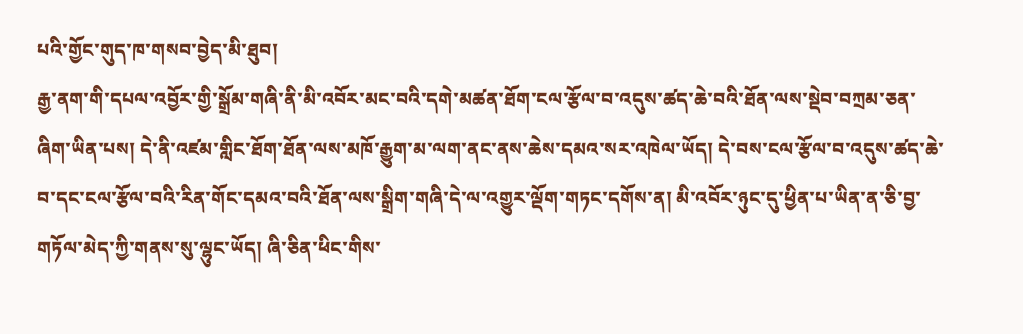པའི་གྱོང་གུད་ཁ་གསབ་བྱེད་མི་ཐུབ།
རྒྱ་ནག་གི་དཔལ་འབྱོར་གྱི་སྒྲོམ་གཞི་ནི་མི་འབོར་མང་བའི་དགེ་མཚན་ཐོག་ངལ་རྩོལ་བ་འདུས་ཚད་ཆེ་བའི་ཐོན་ལས་སྡེབ་བཀྲམ་ཅན་ཞིག་ཡིན་པས། དེ་ནི་འཛམ་གླིང་ཐོག་ཐོན་ལས་མཁོ་རྒྱུག་མ་ལག་ནང་ནས་ཆེས་དམའ་སར་འཁེལ་ཡོད། དེ་བས་ངལ་རྩོལ་བ་འདུས་ཚད་ཆེ་བ་དང་ངལ་རྩོལ་བའི་རིན་གོང་དམའ་བའི་ཐོན་ལས་སྒྲིག་གཞི་དེ་ལ་འགྱུར་ལྡོག་གཏང་དགོས་ན། མི་འབོར་ཉུང་དུ་ཕྱིན་པ་ཡིན་ན་ཅི་བྱ་གཏོལ་མེད་ཀྱི་གནས་སུ་ལྷུང་ཡོད། ཞི་ཅིན་ཕིང་གིས་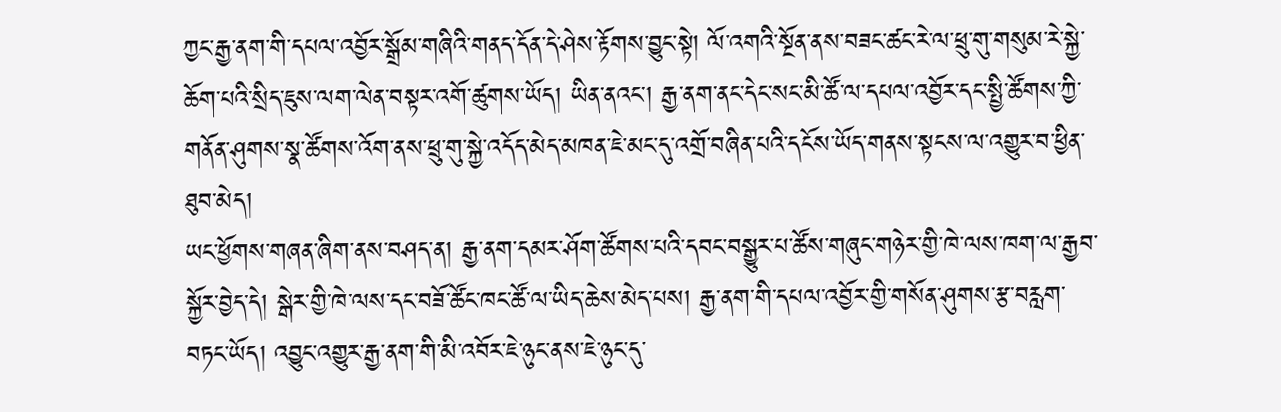ཀྱང་རྒྱ་ནག་གི་དཔལ་འབྱོར་སྒྲོམ་གཞིའི་གནད་དོན་དེ་ཤེས་རྟོགས་བྱུང་སྟེ། ལོ་འགའི་སྔོན་ནས་བཟང་ཚང་རེ་ལ་ཕྲུ་གུ་གསུམ་རེ་སྐྱེ་ཆོག་པའི་སྲིད་ཇུས་ལག་ལེན་བསྟར་འགོ་ཚུགས་ཡོད། ཡིན་ནའང་། རྒྱ་ནག་ནང་དེང་སང་མི་ཚོ་ལ་དཔལ་འབྱོར་དང་སྤྱི་ཚོགས་ཀྱི་གནོན་ཤུགས་སྣ་ཚོགས་འོག་ནས་ཕྲུ་གུ་སྐྱེ་འདོད་མེད་མཁན་ཇེ་མང་དུ་འགྲོ་བཞིན་པའི་དངོས་ཡོད་གནས་སྟངས་ལ་འགྱུར་བ་ཕྱིན་ཐུབ་མེད།
ཡང་ཕྱོགས་གཞན་ཞིག་ནས་བཤད་ན། རྒྱ་ནག་དམར་ཤོག་ཚོགས་པའི་དབང་བསྒྱུར་པ་ཚོས་གཞུང་གཉེར་གྱི་ཁེ་ལས་ཁག་ལ་རྒྱབ་སྐྱོར་བྱེད་དེ། སྒེར་གྱི་ཁེ་ལས་དང་བཟོ་ཚོང་ཁང་ཚོ་ལ་ཡིད་ཆེས་མེད་པས། རྒྱ་ནག་གི་དཔལ་འབྱོར་གྱི་གསོན་ཤུགས་རྩ་བརླག་བཏང་ཡོད། འབྱུང་འགྱུར་རྒྱ་ནག་གི་མི་འབོར་ཇེ་ཉུང་ནས་ཇེ་ཉུང་དུ་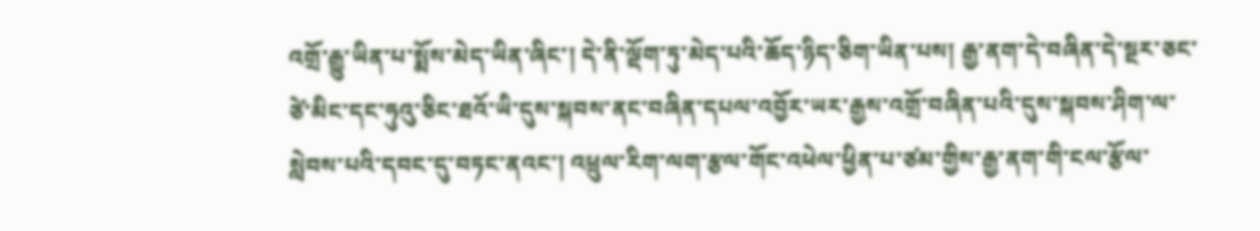འགྲོ་རྒྱུ་ཡིན་པ་སྨོས་མེད་ཡིན་ཞིང་། དེ་ནི་ལྡོག་ཏུ་མེད་པའི་ཆོད་ཉིད་ཅིག་ཡིན་པས། རྒྱ་ནག་དེ་བཞིན་དེ་སྔར་ཅང་ཙེ་མིང་དང་ཧུའུ་ཅིང་ཐའོ་ཡི་དུས་སྐབས་ནང་བཞིན་དཔལ་འབྱོར་ཡར་རྒྱས་འགྲོ་བཞིན་པའི་དུས་སྐབས་ཤིག་ལ་སླེབས་པའི་དབང་དུ་བཏང་ནའང་། འཕྲུལ་རིག་ལག་རྩལ་གོང་འཕེལ་ཕྱིན་པ་ཙམ་གྱིས་རྒྱ་ནག་གི་ངལ་རྩོལ་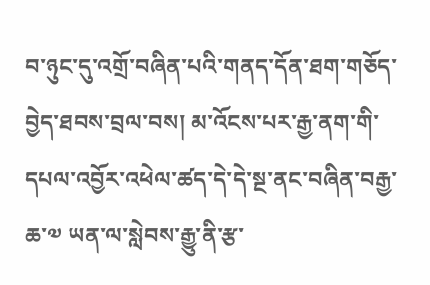བ་ཉུང་དུ་འགྲོ་བཞིན་པའི་གནད་དོན་ཐག་གཅོད་བྱེད་ཐབས་བྲལ་བས། མ་འོངས་པར་རྒྱ་ནག་གི་དཔལ་འབྱོར་འཕེལ་ཚད་དེ་དེ་སྔ་ནང་བཞིན་བརྒྱ་ཆ་༧ ཡན་ལ་སླེབས་རྒྱུ་ནི་རྩ་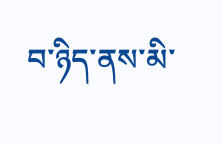བ་ཉིད་ནས་མི་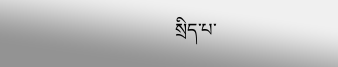སྲིད་པ་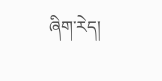ཞིག་རེད།